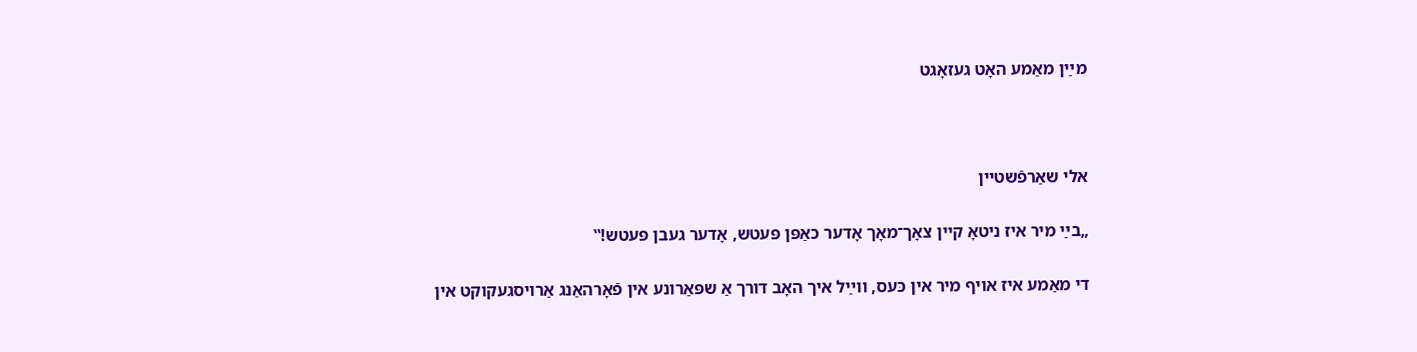מײַן מאַמע האָט געזאָגט



אלי שאַרפֿשטיין

„בײַ מיר איז ניטאָ קיין צאָך־מאָך אָדער כאַפּן פּעטש, אָדער געבן פּעטש!‟

די מאַמע איז אויף מיר אין כּעס, ווײַל איך האָב דורך אַ שפּאַרונע אין פֿאָרהאַנג אַרויסגעקוקט אין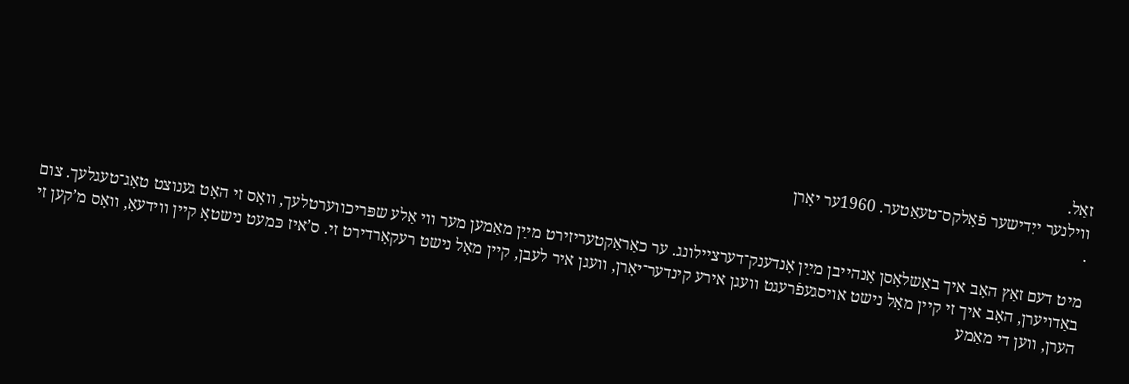זאַל.
ווילנער ייִדישער פֿאָלקס־טעאַטער. 1960ער יאָרן
.

מיט דעם זאַץ האָב איך באַשלאָסן אָנהייבן מײַן אָנדענק־דערציילונג. ער כאַראַקטעריזירט מײַן מאַמען מער ווי אַלע שפּריכווערטלעך, וואָס זי האָט גענוצט טאָג־טעגלעך. צום באַדויערן, האָב איך זי קיין מאָל נישט אויסגעפֿרעגט וועגן אירע קינדער־יאָרן, וועגן איר לעבן, קיין מאָל נישט רעקאָרדירט זי. ס’איז כּמעט נישטאָ קיין ווידעאָ, וואָס מ’קען זי הערן, ווען די מאַמע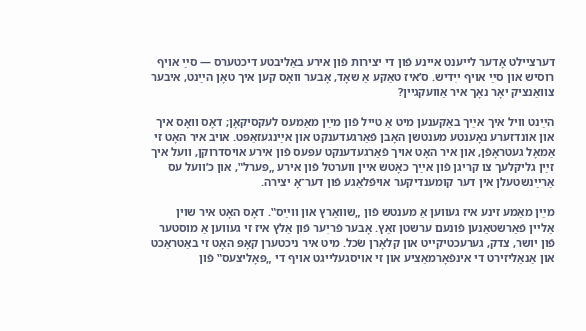דערציילט אָדער לײענט איינע פֿון די יצירות פֿון אירע באַליבטע דיכטערס — סײַ אויף רוסיש און סײַ אויף ייִדיש. ס’איז טאַקע אַ שאָד, אָבער וואָס קען איך טאָן הײַנט, איבער צוואַנציק יאָר נאָך איר אַוועקגיין?

הײַנט וויל איך אײַך באַקענען מיט אַ טייל פֿון מײַן מאַמעס לעקסיקאָן; דאָס וואָס איך און אונדזערע נאָענטע מענטשן האָבן פֿאַרגעדענקט און אײַנגעזאַפּט. אויב איר האָט זי אַמאָל געטראָפֿן, און איר האָט אויך פֿאַרגעדענקט עפּעס פֿון אירע אויסדרוקן, וועל איך זײַן גליקלעך צו קריגן פֿון אײַך כאָטש איין ווערטל פֿון אירע „פּערל‟, און כ’וועל עס אַרײַנשטעלן אין דער קומענדיקער אויפֿלאַגע פֿון דער־אָ יצירה.

מײַן מאַמע זינע איז געווען אַ מענטש פֿון „שוואַרץ און ווײַס‟. דאָס האָט איר שוין אַלײן פֿאַרשטאַנען פֿונעם ערשטן זאַץ. אָבער פֿריִער פֿון אַלץ איז זי געווען אַ מוסטער פֿון יושר, צדק, גערעכטיקײט און קלאָרן שׂכל. מיט איר ניכטערן קאָפּ האָט זי באַטראַכט און אַנאַליזירט די אינפֿאָרמאַציע און זי אויסגעלייגט אויף די „פּאָליצעס‟ פֿון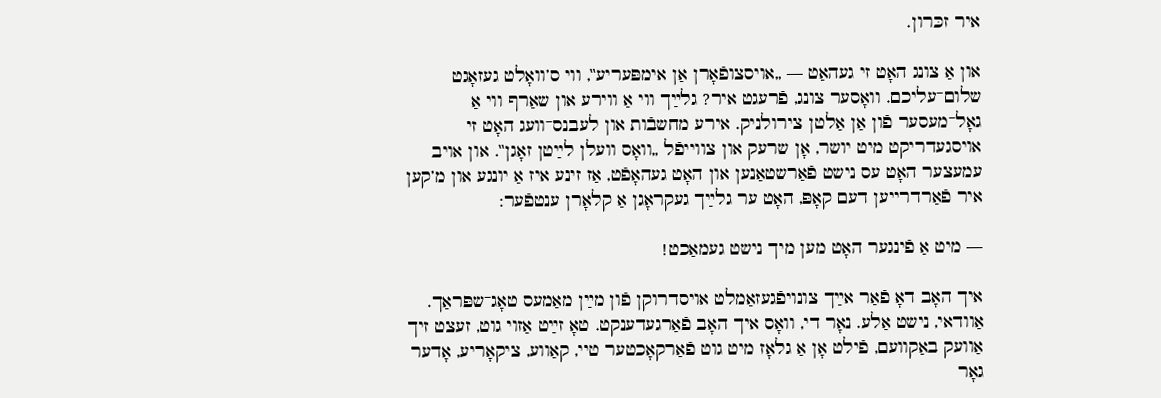איר זכּרון.

און אַ צונג האָט זי געהאַט — „אויסצופֿאָרן אַן אימפּעריע‟, ווי ס’וואָלט געזאָגט שלום־עליכם. וואָסער צונג, פֿרעגט איר? גלײַך ווי אַ ווירע און שאַרף ווי אַ גאָל־מעסער פֿון אַן אַלטן צירולניק. אירע מחשבֿות און לעבנס־וועג האָט זי אויסגעדריקט מיט יושר, אָן שרעק און צווייפֿל „וואָס וועלן לײַטן זאָגן‟. און אויב עמעצער האָט עס נישט פֿאַרשטאַנען און האָט געהאָפֿט, אַז זינע איז אַ יונגע און מ’קען איר פֿאַרדרייען דעם קאָפּ, האָט ער גלײַך געקראָגן אַ קלאָרן ענטפֿער:

— מיט אַ פֿינגער האָט מען מיך נישט געמאַכט!

איך האָב דאָ פֿאַר אײַך צונויפֿגעזאַמלט אויסדרוקן פֿון מײַן מאַמעס טאָג־שפּראַך. אַוודאי, נישט אַלע. נאָר די, וואָס איך האָב פֿאַרגעדענקט. טאָ זײַט אַזוי גוט, זעצט זיך אַוועק באַקוועם, פֿילט אָן אַ גלאָז מיט גוט פֿאַרקאָכטער טיי, קאַווע, ציקאָריע, אָדער גאָר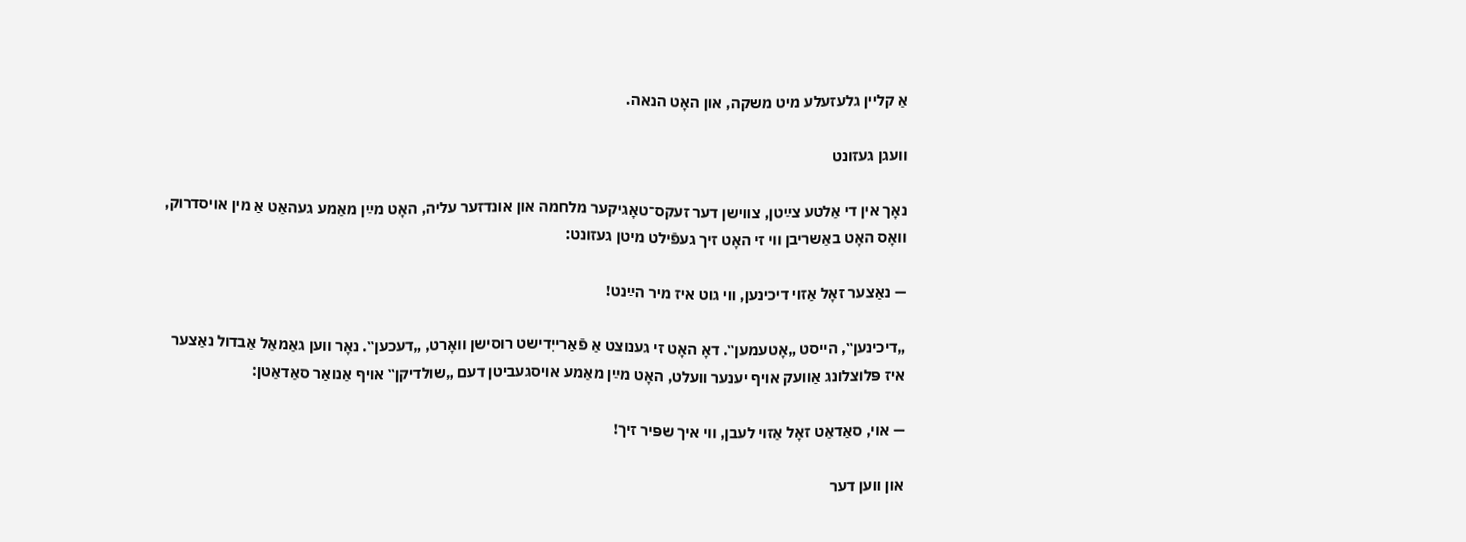אַ קליין גלעזעלע מיט משקה, און האָט הנאה.

וועגן געזונט

נאָך אין די אַלטע צײַטן, צווישן דער זעקס־טאָגיקער מלחמה און אונדזער עליה, האָט מײַן מאַמע געהאַט אַ מין אויסדרוק, וואָס האָט באַשריבן ווי זי האָט זיך געפֿילט מיטן געזונט:

— נאַצער זאָל אַזוי דיכינען, ווי גוט איז מיר הײַנט!

„דיכינען‟, הייסט „אָטעמען‟. דאָ האָט זי גענוצט אַ פֿאַרייִדישט רוסישן וואָרט, „דעכען‟. נאָר ווען גאַמאַל אַבדול נאַצער איז פּלוצלונג אַוועק אויף יענער וועלט, האָט מײַן מאַמע אויסגעביטן דעם „שולדיקן‟ אויף אַנואַר סאַדאַטן:

— אוי, סאַדאַט זאָל אַזוי לעבן, ווי איך שפּיר זיך!

און ווען דער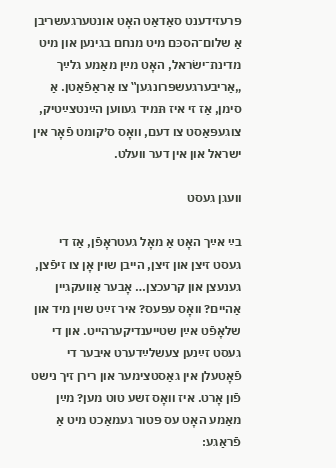פּרעזידענט סאַדאַט האָט אונטערגעשריבן אַ שלום־הסכּם מיט מנחם בגינען און מיט מדינת־ישׂראל, האָט מײַן מאַמע גלײַך „אַריבערגעשפּרונגען‟ צו אַראַפֿאַטן. אַ סימן, אַז זי איז תּמיד געווען הײַנטצײַטיק, צוגעפּאַסט צו דעם, וואָס ס׳קומט פֿאָר אין ישראל און אין דער וועלט.

וועגן געסט

בײַ אײַך האָט אַ מאָל געטראָפֿן, אַז די געסט זיצן און זיצן, הייבן שוין אָן צו זיפֿצן, גענעצן און קרעכצן… אָבער אַוועקגיין אַהיים? וואָס עפּעס? איר זײַט שוין מיד און שלאָפֿט אײַן שטייענדיקערהייט. און די געסט זײַנען צעשלײַדערט איבער די פֿאָטעלן אין גאַסטצימער און רירן זיך נישט פֿון אָרט. איז וואָס זשע טוט מען? מײַן מאַמע האָט עס פּטור געמאַכט מיט אַ פֿראַגע: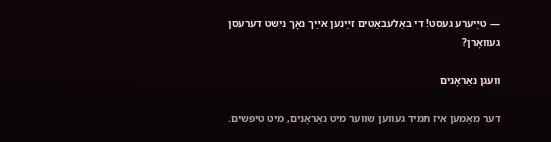— טײַערע געסט! די באַלעבאַטים זײַנען אײַך נאָך נישט דערעסן געוואָרן?

וועגן נאַראָנים

דער מאַמען איז תּמיד געווען שווער מיט נאַראָנים, מיט טיפּשים.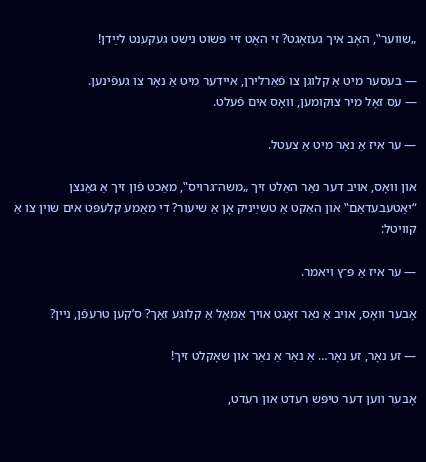„שווער‟, האָב איך געזאָגט? זי האָט זיי פּשוט נישט געקענט לײַדן!

— בעסער מיט אַ קלוגן צו פֿאַרלירן, איידער מיט אַ נאָר צו געפֿינען.
— עס זאָל מיר צוקומען, וואָס אים פֿעלט.

— ער איז אַ נאַר מיט אַ צעטל.

און וואָס, אויב דער נאַר האַלט זיך „משה־גרויס‟, מאַכט פֿון זיך אַ גאַנצן “יאַטעבעדאַם‟ און האַקט אַ טשײַניק אָן אַ שיעור? די מאַמע קלעפּט אים שוין צו אַ קוויטל:

— ער איז אַ פּ־ץ ויאמר.

אָבער וואָס, אויב אַ נאַר זאָגט אויך אַמאָל אַ קלוגע זאַך? ס’קען טרעפֿן, ניין?

— זע נאָר, זע נאָר… אַ נאַר אַ נאַר און שאָקלט זיך!

אָבער ווען דער טיפּש רעדט און רעדט,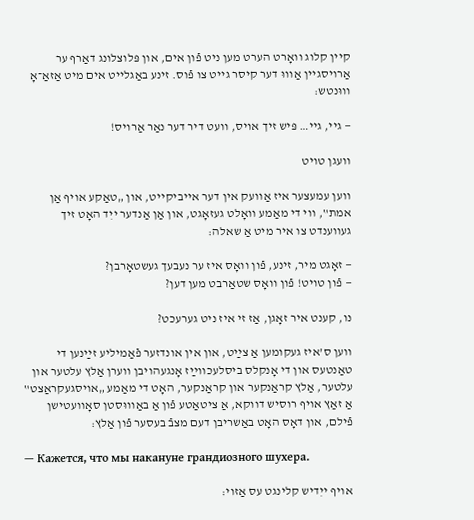קיין קלוג וואָרט הערט מען ניט פֿון אים, און פּלוצלונג דאַרף ער אַרויסגיין אַוווּ דער קיסר גייט צו פֿוס. זינע באַגלייט אים מיט אַזאַ־אָ וווּנטש:

— גיי, גיי… פּיש זיך אויס, וועט דיר דער נאַר אַרויס!

וועגן טויט

ווען עמעצער איז אַוועק אין דער אייביקײט, און „טאַקע אויף אַן אמת‟, ווי די מאַמע וואָלט געזאָגט, און אַן אַנדער ייִד האָט זיך געווענדט צו איר מיט אַ שאלה:

— זאָגט מיר, זינע, פֿון וואָס איז ער נעבעך געשטאָרבן?
— פֿון טויט! פֿון וואָס שטאַרבט מען דען?

נו, קענט איר זאָגן, אַז זי איז ניט גערעכט?

ווען ס’איז געקומען אַ צײַט, און אין אונדזער פֿאַמיליע זײַנען די טאַנטעס און די אָנקלס ביסלעכווײַז אָנגעהויבן ווערן אַלץ עלטער און עלטער, אַלץ קראַנקער און קראַנקער, האָט די מאַמע „אויסגעקראַצט‟ אַ זאַץ אויף רוסיש דווקא, אַ ציטאַטע פֿון אַ באַוווּסטן סאָוועטישן פֿילם, און דאָס האָט באַשריבן דעם מצבֿ בעסער פֿון אַלץ:

— Кажется, что мы накануне грандиозного шухера.

אויף ייִדיש קלינגט עס אַזוי: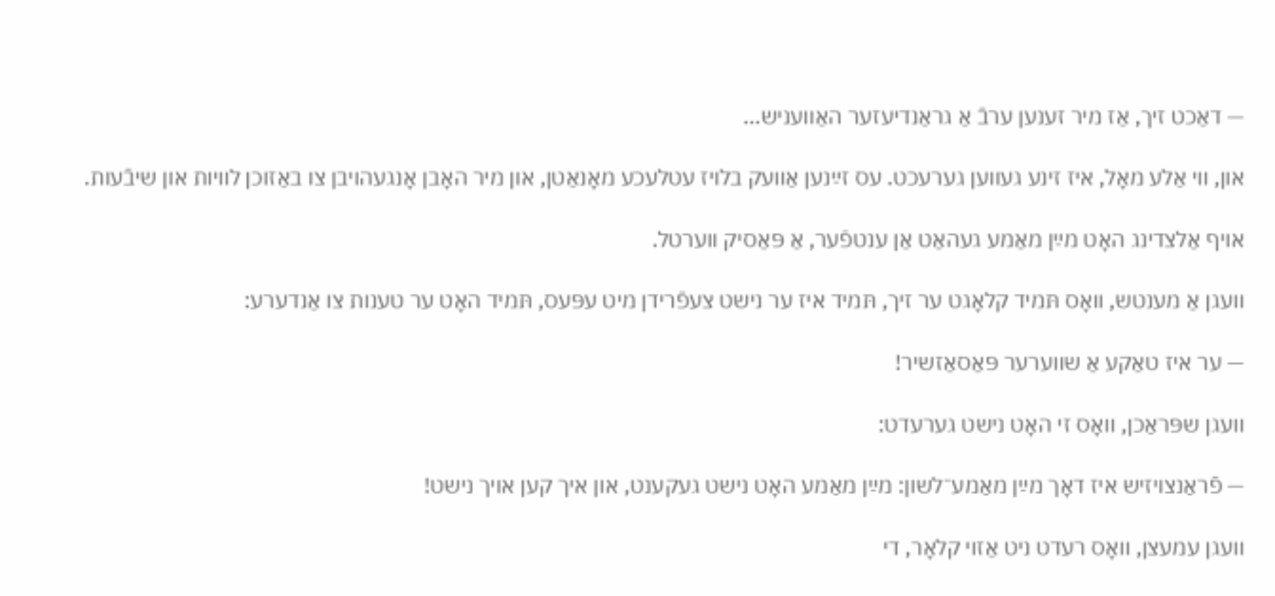— דאַכט זיך, אַז מיר זענען ערבֿ אַ גראַנדיעזער האַוועניש…

און, ווי אַלע מאָל, איז זינע געווען גערעכט. עס זײַנען אַוועק בלויז עטלעכע מאָנאַטן, און מיר האָבן אָנגעהויבן צו באַזוכן לוויות און שיבֿעות.

אויף אַלצדינג האָט מײַן מאַמע געהאַט אַן ענטפֿער, אַ פּאַסיק ווערטל.

וועגן אַ מענטש, וואָס תּמיד קלאָגט ער זיך, תּמיד איז ער נישט צעפֿרידן מיט עפּעס, תּמיד האָט ער טענות צו אַנדערע:

— ער איז טאַקע אַ שווערער פּאַסאַזשיר!

וועגן שפּראַכן, וואָס זי האָט נישט גערעדט:

— פֿראַנצויזיש איז דאָך מײַן מאַמע־לשון: מײַן מאַמע האָט נישט געקענט, און איך קען אויך נישט!

וועגן עמעצן, וואָס רעדט ניט אַזוי קלאָר, די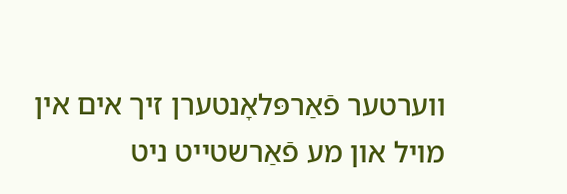ווערטער פֿאַרפּלאָנטערן זיך אים אין מויל און מע פֿאַרשטייט ניט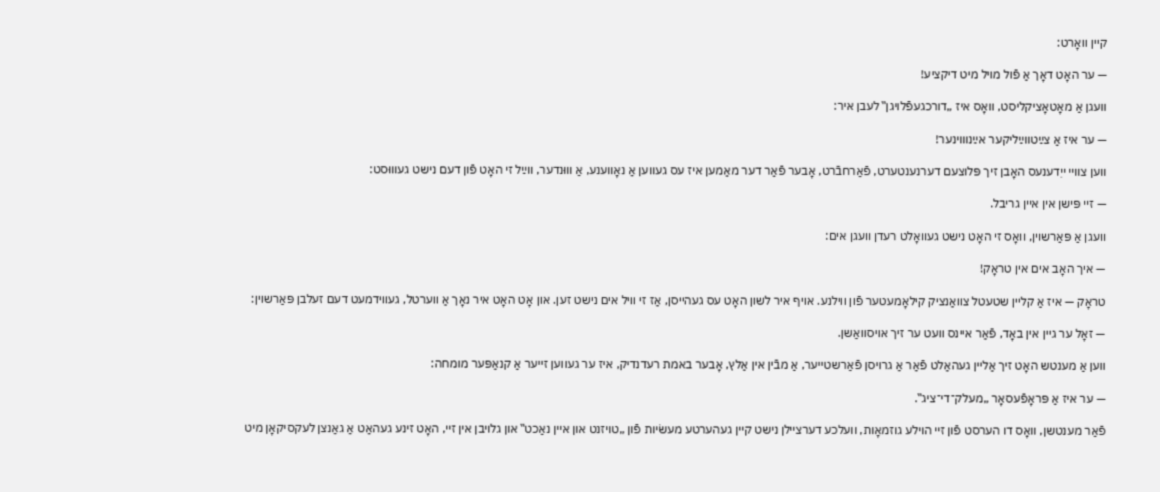קיין וואָרט:

— ער האָט דאָך אַ פֿול מויל מיט דיקציע!

וועגן אַ מאָטאָציקליסט, וואָס איז „דורכגעפֿלויגן‟ לעבן איר:

— ער איז אַ צײַטווײַליקער אײַנוווינער!

ווען צוויי ייִדענעס האָבן זיך פּלוצעם דערנענטערט, פֿאַרחבֿרט, אָבער פֿאַר דער מאַמען איז עס געווען אַ נאָווענע, אַ וווּנדער, ווײַל זי האָט פֿון דעם נישט געוווּסט:

— זיי פּישן אין איין גריבל.

וועגן אַ פּאַרשוין, וואָס זי האָט נישט געוואָלט רעדן וועגן אים:

— איך האָב אים אין טראָק!

טראָק — איז אַ קליין שטעטל צוואַנציק קילאָמעטער פֿון ווילנע. אויף איר לשון האָט עס געהייסן, אַז זי וויל אים נישט זען. און אָט האָט איר נאָך אַ ווערטל, געווידמעט דעם זעלבן פּאַרשוין:

— זאָל ער גיין אין באָד, פֿאַר איינס וועט ער זיך אויסוואַשן.

ווען אַ מענטש האָט זיך אַליין געהאַלט פֿאַר אַ גרויסן פֿאַרשטייער, אַ מבֿין אין אַלץ, אָבער באמת רעדנדיק, איז ער געווען זייער אַ קנאַפּער מומחה:

— ער איז אַ פּראָפֿעסאָר „מעלק־די־ציג‟.

פֿאַר מענטשן, וואָס דו הערסט פֿון זיי הוילע גוזמאָות, וועלכע דערציילן נישט קיין געהערטע מעשׂיות פֿון „טויזנט און איין נאַכט‟ און גלויבן אין זיי, האָט זינע געהאַט אַ גאַנצן לעקסיקאָן מיט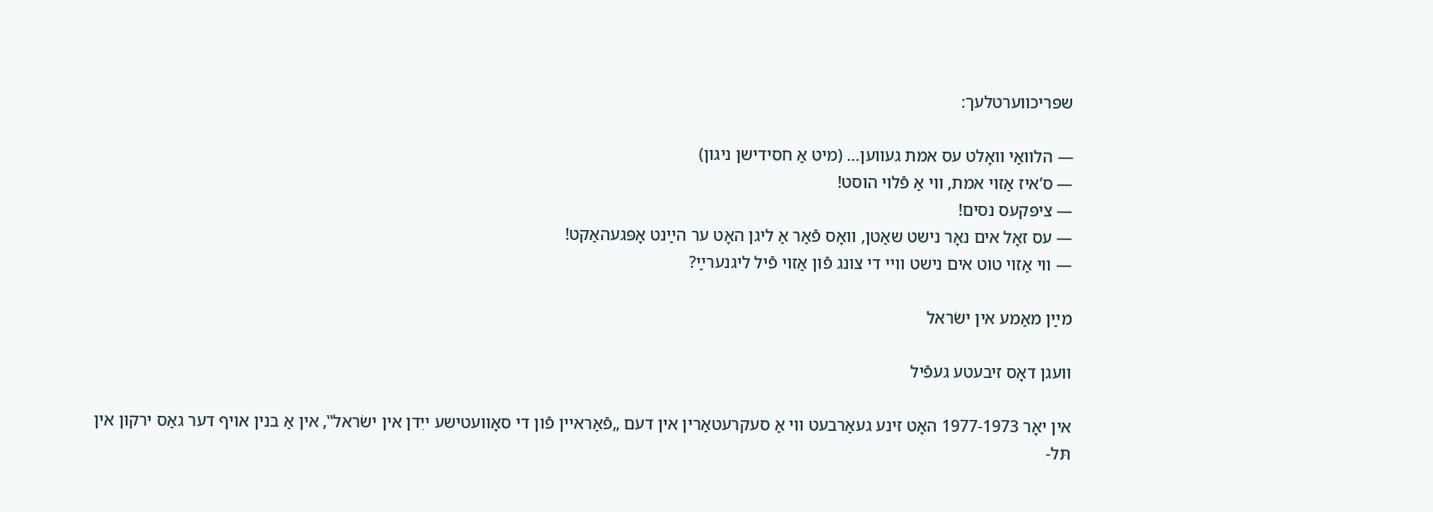שפּריכווערטלעך:

— הלוואַי וואָלט עס אמת געווען… (מיט אַ חסידישן ניגון)
— ס’איז אַזוי אמת, ווי אַ פֿלוי הוסט!
— ציפּקעס נסים!
— עס זאָל אים נאָר נישט שאַטן, וואָס פֿאַר אַ ליגן האָט ער הײַנט אָפּגעהאַקט!
— ווי אַזוי טוט אים נישט וויי די צונג פֿון אַזוי פֿיל ליגנערײַ?

מײַן מאַמע אין ישׂראל

וועגן דאָס זיבעטע געפֿיל

אין יאָר 1977-1973 האָט זינע געאַרבעט ווי אַ סעקרעטאַרין אין דעם „פֿאַראיין פֿון די סאָוועטישע ייִדן אין ישׂראל‟, אין אַ בנין אויף דער גאַס ירקון אין תּל-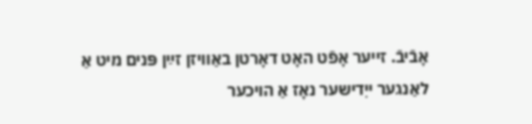אָבֿיבֿ. זייער אָפֿט האָט דאָרטן באַוויזן זײַן פּנים מיט אַ לאַנגער ייִדישער נאָז אַ הויכער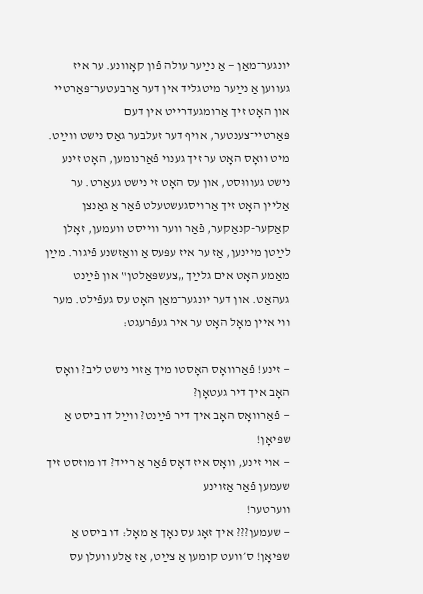יונגער־מאַן — אַ נײַער עולה פֿון קאָוונע. ער איז געווען אַ נײַער מיטגליד אין דער אַרבעטער־פּאַרטיי און האָט זיך אַרומגעדרייט אין דעם פּאַרטיי־צענטער, אויף דער זעלבער גאַס נישט ווײַט. מיט וואָס האָט ער זיך גענוי פֿאַרנומען, האָט זינע נישט געוווּסט, און עס האָט זי נישט געאַרט. ער אַליין האָט זיך אַרויסגעשטעלט פֿאַר אַ גאַנצן קאַקער-קנאַקער, פֿאַר ווער ווייסט וועמען, זאָלן לײַטן מיינען, אַז ער איז עפּעס אַ וואַזשנע פֿיגור. מײַן מאַמע האָט אים גלײַך „צעשפּאַלטן‟ און פֿײַנט געהאַט. און דער יונגער־מאַן האָט עס געפֿילט. מער ווי איין מאָל האָט ער איר געפֿרעגט:

— זינע! פֿאַרוואָס האָסטו מיך אַזוי נישט ליב? וואָס האָב איך דיר געטאָן?
— פֿאַרוואָס האָב איך דיר פֿײַנט? ווײַל דו ביסט אַ שפּיאָן!
— אוי זינע, וואָס איז דאָס פֿאַר אַ רייד? דו מוזסט זיך שעמען פֿאַר אַזוינע
ווערטער!
— שעמען??? איך זאָג עס נאָך אַ מאָל: דו ביסט אַ שפּיאָן! ס׳וועט קומען אַ צײַט, אַז אַלע וועלן עס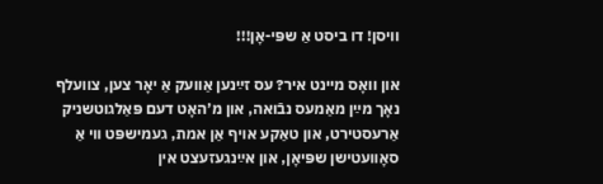וויסן! דו ביסט אַ שפּי-אָן!!!

און וואָס מיינט איר? עס זײַנען אַוועק אַ יאָר צען, צוועלף נאָך מײַן מאַמעס נבֿואה, און מ’האָט דעם פּאַלגוטשניק אַרעסטירט, און טאַקע אויף אַן אמת, געמישפּט ווי אַ סאָוועטישן שפּיאָן, און אײַנגעזעצט אין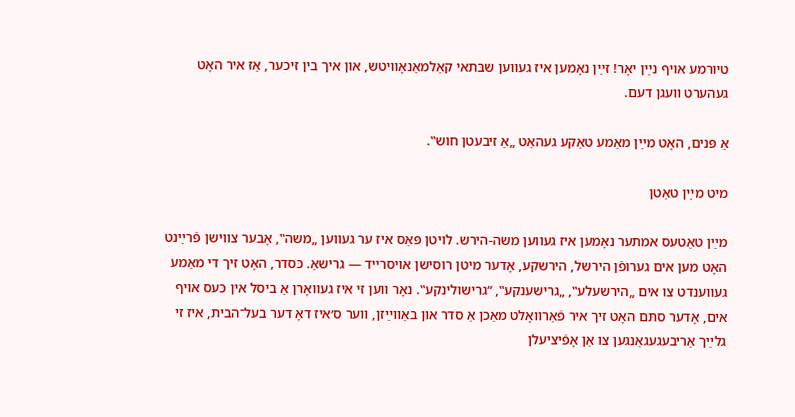טיורמע אויף נײַן יאָר! זײַן נאָמען איז געווען שבּתאי קאַלמאַנאָוויטש, און איך בין זיכער, אַז איר האָט געהערט וועגן דעם.

אַ פּנים, האָט מײַן מאַמע טאַקע געהאַט „אַ זיבעטן חוש‟.

מיט מײַן טאַטן

מײַן טאַטעס אמתער נאָמען איז געווען משה-הירש. לויטן פּאַס איז ער געווען „משה‟, אָבער צווישן פֿרײַנט האָט מען אים גערופֿן הירשל, הירשקע, אָדער מיטן רוסישן אויסרייד — גרישאַ. כּסדר, האָט זיך די מאַמע געווענדט צו אים „הירשעלע‟, „גרישענקע‟, “גרישולינקע‟. נאָר ווען זי איז געוואָרן אַ ביסל אין כּעס אויף אים, אָדער סתּם האָט זיך איר פֿאַרוואָלט מאַכן אַ סדר און באַווײַזן, ווער ס׳איז דאָ דער בעל־הבית, איז זי גלײַך אַריבעגעגאַנגען צו אַן אָפֿיציעלן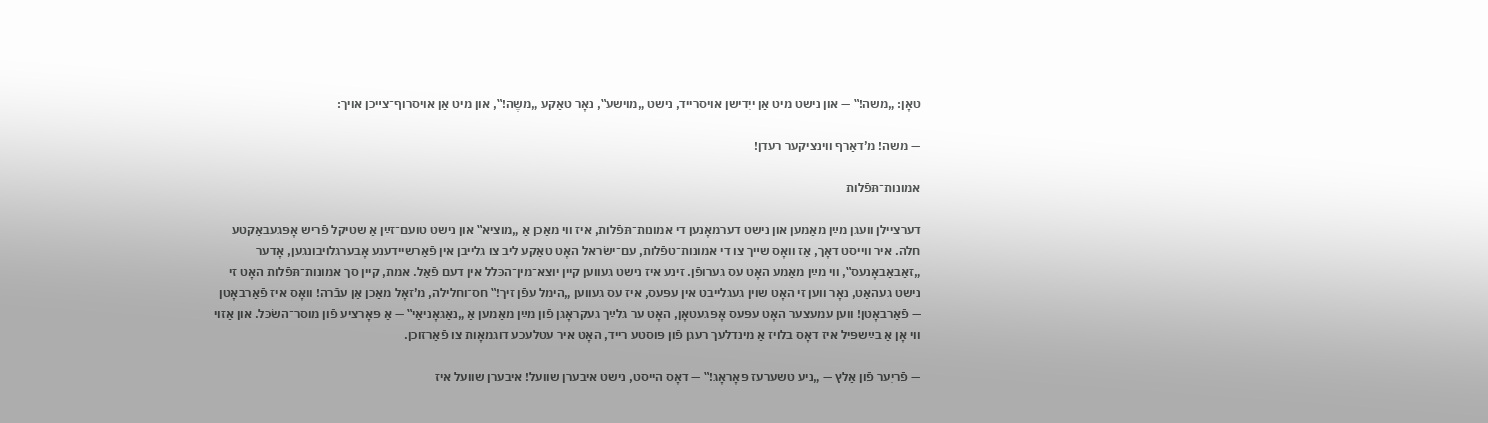טאָן: „משה!‟ — און נישט מיט אַן ייִדישן אויסרייד, נישט „מוישע‟, נאָר טאַקע „משֶה!‟, און מיט אַן אויסרוף־צײכן אויך:

— משה! מ’דאַרף ווינציקער רעדן!

אמונות־תּפֿלות

דערציילן וועגן מײַן מאַמען און נישט דערמאָנען די אמונות־תּפֿלות, איז ווי מאַכן אַ „מוציא‟ און נישט טועם־זײַן אַ שטיקל פֿריש אָפּגעבאַקטע חלה. איר ווייסט דאָך, אַז וואָס שײך צו די אמונות־טפֿלות, עם־ישׂראל האָט טאַקע ליב צו גלייבן אין פֿאַרשיידענע אָבערגלויבונגען, אָדער „זאַבאַבאָנעס‟, ווי מײַן מאַמע האָט עס גערופֿן. זינע איז נישט געווען קיין יוצא־מין־הכּלל אין דעם פֿאַל. אמת, קיין סך אמונות־תּפֿלות האָט זי נישט געהאַט, נאָר ווען זי האָט שוין געגלייבט אין עפּעס, איז עס געווען „הימל עפֿן זיך!‟ חס־וחלילה, מ’זאָל מאַכן אַן עבֿרה! וואָס איז פֿאַרבאָטן — פֿאַרבאָטן! ווען עמעצער האָט עפּעס אָפּגעטאָן, האָט ער גלײַך געקראָגן פֿון מײַן מאַמען אַ „נאַגאָניאַי‟ — אַ פּאָרציע פֿון מוסר־השׂכּל. און אַזוי ווי אָן אַ בײַשפּיל איז דאָס בלויז אַ מינדלעך רעגן פֿון פּוסטע רייד, האָט איר עטלעכע דוגמאָות צו פֿאַרזוכן.

— פֿריִער פֿון אַלץ — „ניע טשערעז פּאָראָג!‟ — דאָס הייסט, נישט איבערן שוועל! איבערן שוועל איז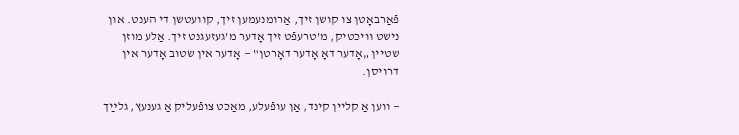פֿאַרבאָטן צו קושן זיך, אַרומנעמען זיך, קוועטשן די הענט. און נישט וויכטיק, מ’טרעפֿט זיך אָדער מ’געזעגנט זיך. אַלע מוזן שטיין „אָדער דאָ אָדער דאָרטן‟ — אָדער אין שטוב אָדער אין דרויסן.

— ווען אַ קליין קינד, אַן עופֿעלע, מאַכט צופֿעליק אַ גענעץ, גלײַך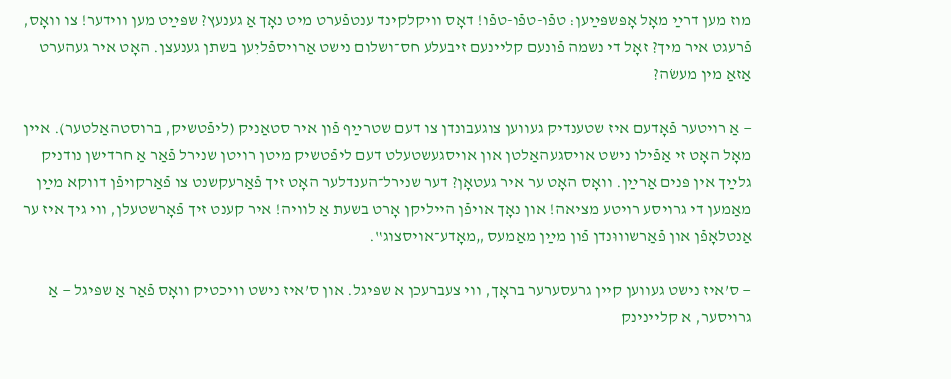מוז מען דרײַ מאָל אָפּשפּײַען: טפֿו-טפֿו-טפֿו! דאָס וויקלקינד ענטפֿערט מיט נאָך אַ גענעץ? שפּײַט מען ווידער! צו וואָס, פֿרעגט איר מיך? זאָל די נשמה פֿונעם קליינעם זיבעלע חס־ושלום נישט אַרויספֿליִען בשתן גענעצן. האָט איר געהערט אַזאַ מין מעשׂה?

— אַ רויטער פֿאָדעם איז שטענדיק געווען צוגעבונדן צו דעם שטרײַף פֿון איר סטאַניק (ליפֿטשיק, ברוסטהאַלטער). איין מאָל האָט זי אַפֿילו נישט אויסגעהאַלטן און אויסגעשטעלט דעם ליפֿטשיק מיטן רויטן שנירל פֿאַר אַ חרדישן נודניק גלײַך אין פּנים אַרײַן. וואָס האָט ער איר געטאָן? דער שנירל־הענדלער האָט זיך פֿאַרעקשנט צו פֿאַרקויפֿן דווקא מײַן מאַמען די גרויסע רויטע מציאה! און נאָך אויפֿן הייליקן אָרט בשעת אַ לוויה! איר קענט זיך פֿאָרשטעלן, ווי גיך איז ער אַנטלאָפֿן און פֿאַרשוווּנדן פֿון מײַן מאַמעס „מאָדע־אויסצוג‟.

— ס’איז נישט געווען קיין גרעסערער בראָך, ווי צעברעכן א שפּיגל. און ס’איז נישט וויכטיק וואָס פֿאַר אַ שפּיגל — אַ גרויסער, א קליינינק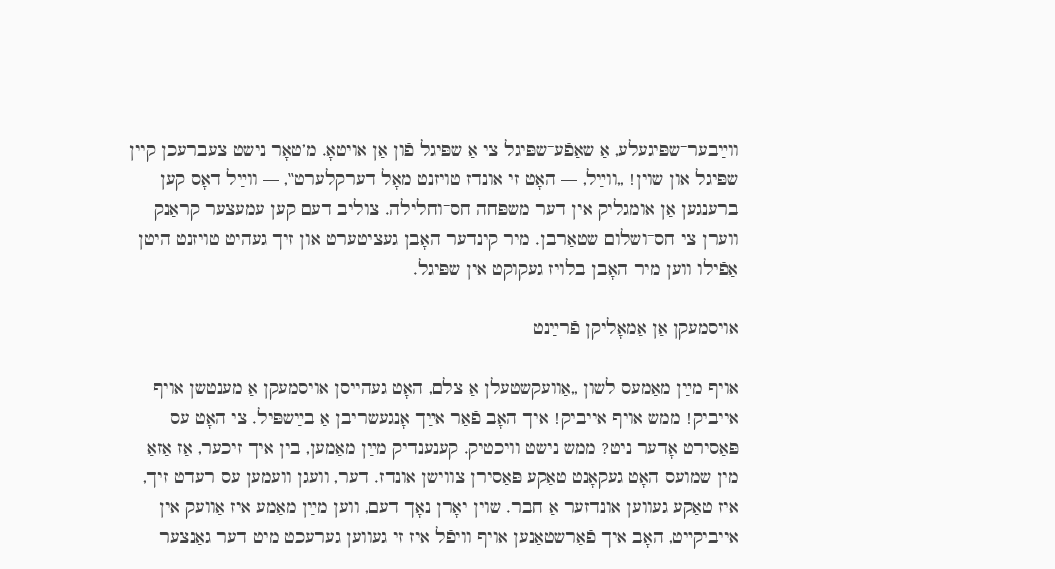ווײַבער־שפּיגעלע, אַ שאַפֿע־שפּיגל צי אַ שפּיגל פֿון אַן אויטאָ. מ’טאָר נישט צעברעכן קיין שפּיגל און שוין! „ווײַל, — האָט זי אונדז טויזנט מאָל דערקלערט‟, — ווײַל דאָס קען ברענגען אַן אומגליק אין דער משפּחה חס־וחלילה. צוליב דעם קען עמעצער קראַנק ווערן צי חס־ושלום שטאַרבן. מיר קינדער האָבן געציטערט און זיך געהיט טויזנט היטן אַפֿילו ווען מיר האָבן בלויז געקוקט אין שפּיגל.

אויסמעקן אַן אַמאָליקן פֿרײַנט

אויף מײַן מאַמעס לשון „אַוועקשטעלן אַ צלם, האָט געהייסן אויסמעקן אַ מענטשן אויף אייביק! ממש אויף אייביק! איך האָב פֿאַר אײַך אָנגעשריבן אַ בײַשפּיל. צי האָט עס פּאַסירט אָדער ניט? ממש נישט וויכטיק. קענענדיק מײַן מאַמען, בין איך זיכער, אַז אַזאַ מין שמועס האָט געקאָנט טאַקע פּאַסירן צווישן אונדז. דער, וועגן וועמען עס רעדט זיך, איז טאַקע געווען אונדזער אַ חבר. שוין יאָרן נאָך דעם, ווען מײַן מאַמע איז אַוועק אין אייביקײט, האָב איך פֿאַרשטאַנען אויף וויפֿל איז זי געווען גערעכט מיט דער גאַנצער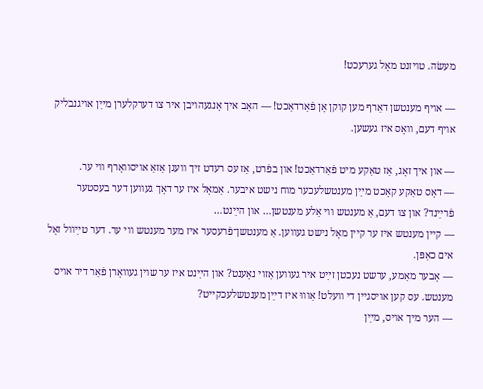מעשׂה. טויזנט מאָל גערעכט!

— אויף מענטשן דאַרף מען קוקן אָן פֿאַרדאַכט! — האָב איך אָנגעהויבן איר צו דערקלערן מײַן אויגנבליק אויף דעם, וואָס איז געשען.

— און איך זאָג, אַז טאַקע מיט פֿאַרדאַכט! און בפֿרט, אַז עס רעדט זיך וועגן אַזאַ אויסוואָרף ווי ער.
— דאָס טאַקע קאָכט מײַן מענטשלעכער מוח נישט איבער. אַמאָל איז ער דאָך געווען דער בעסטער פֿרײַנד? און צו דעם, אַ מענטש ווי אַלע מענטשן… און הײַנט…
— קיין מענטש איז ער קיין מאָל נישט געווען. אַ מענטשן־פֿרעסער איז מער מענטש ווי ער. דער טײַוול זאָל אים כאַפּן.
— אָבער מאַמע, ערשט נעכטן זײַט איר געווען אַזוי נאָענט? און הײַנט איז ער שוין געוואָרן פֿאַר דיר אויס מענטש. עס קען אויסגיין די וועלט! אַוווּ איז דײַן מענטשלעכקײט?
— הער מיך אויס, מײַן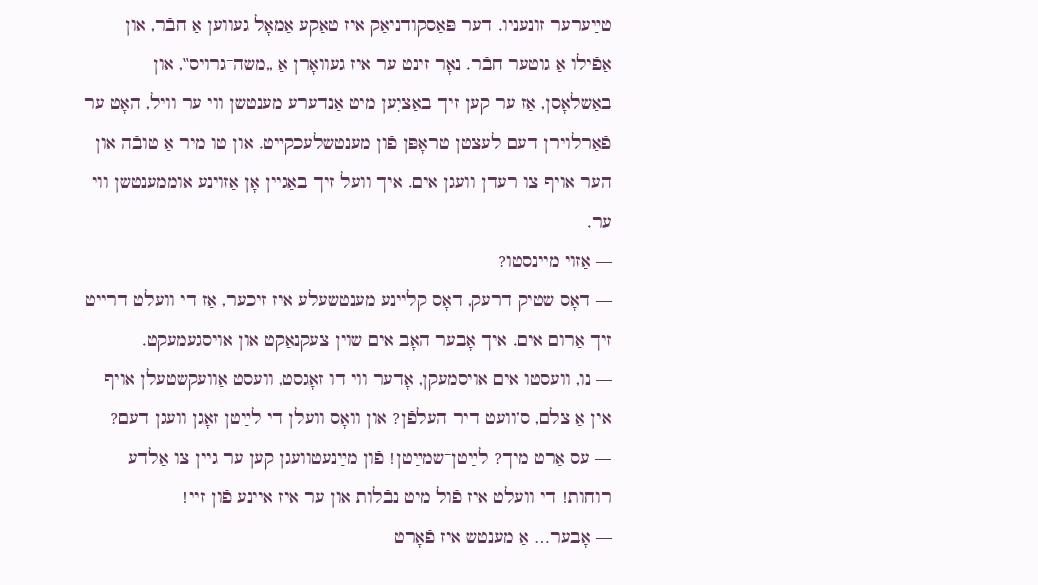טײַערער זונעניו. דער פּאַסקודניאַק איז טאַקע אַמאָל געווען אַ חבֿר, און אַפֿילו אַ גוטער חבֿר. נאָר זינט ער איז געוואָרן אַ „משה־גרויס‟, און באַשלאָסן, אַז ער קען זיך באַציִען מיט אַנדערע מענטשן ווי ער וויל, האָט ער פֿאַרלוירן דעם לעצטן טראָפּן פֿון מענטשלעכקײט. און טו מיר אַ טובֿה און הער אויף צו רעדן וועגן אים. איך וועל זיך באַגיין אָן אַזוינע אוממענטשן ווי ער.
— אַזוי מיינסטו?
— דאָס שטיק דרעק, דאָס קליינע מענטשעלע איז זיכער, אַז די וועלט דרייט זיך אַרום אים. איך אָבער האָב אים שוין צעקנאַקט און אויסגעמעקט.
— נו, וועסטו אים אויסמעקן, אָדער ווי דו זאָגסט, וועסט אַוועקשטעלן אויף אין אַ צלם, ס’וועט דיר העלפֿן? און וואָס וועלן די לײַטן זאָגן וועגן דעם?
— עס אַרט מיך? לײַטן־שמײַטן! פֿון מײַנעטוועגן קען ער גיין צו אַלדע רוחות! די וועלט איז פֿול מיט נבֿלות און ער איז איינע פֿון זיי!
— אָבער… אַ מענטש איז פֿאָרט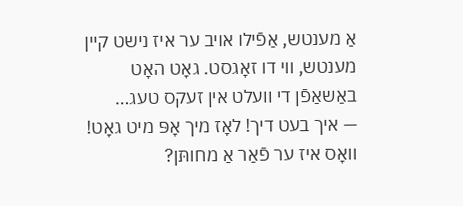אַ מענטש, אַפֿילו אויב ער איז נישט קיין מענטש, ווי דו זאָגסט. גאָט האָט באַשאַפֿן די וועלט אין זעקס טעג…
— איך בעט דיך! לאָז מיך אָפּ מיט גאָט! וואָס איז ער פֿאַר אַ מחותּן?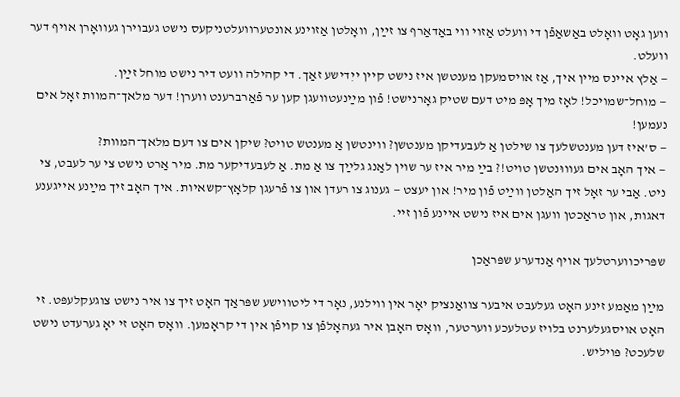ווען גאָט וואָלט באַשאַפֿן די וועלט אַזוי ווי באַדאַרף צו זײַן, וואָלטן אַזוינע אונטערוועלטניקעס נישט געבוירן געוואָרן אויף דער וועלט.
— אַלץ איינס מיין איך, אַז אויסמעקן מענטשן איז נישט קיין ייִדישע זאַך. די קהילה וועט דיר נישט מוחל זײַן.
— מוחל־שמויכל! לאָז מיך אָפּ מיט דעם שטיק גאָרנישט! פֿון מײַנעטוועגן קען ער פֿאַרברענט ווערן! דער מלאך־המוות זאָל אים נעמען!
— ס’איז דען מענטשלעך צו שילטן אַ לעבעדיקן מענטשן? ווינטשן אַ מענטש טויט? שיקן אים צו דעם מלאך־המוות?
— איך האָב אים געוווּנטשן טויט!? בײַ מיר איז ער שוין לאַנג גלײַך צו אַ מת. אַ לעבעדיקער מת. מיר אַרט נישט צי ער לעבט, צי ניט. אַבי ער זאָל זיך האַלטן ווײַט פֿון מיר! און יעצט — גענוג צו רעדן און צו פֿרעגן קלאָץ־קשאיות. איך האָב זיך מײַנע אייגענע דאגות, און טראַכטן וועגן אים איז נישט איינע פֿון זיי.

שפּריכווערטלעך אויף אַנדערע שפּראַכן

מײַן מאַמע זינע האָט געלעבט איבער צוואַנציק יאָר אין ווילנע, נאָר די ליטווישע שפּראַך האָט זיך צו איר נישט צוגעקלעפּט. זי האָט אויסגעלערנט בלויז עטלעכע ווערטער, וואָס האָבן איר געהאָלפֿן צו קויפֿן אין די קראָמען. וואָס האָט זי יאָ גערעדט נישט שלעכט? פּויליש.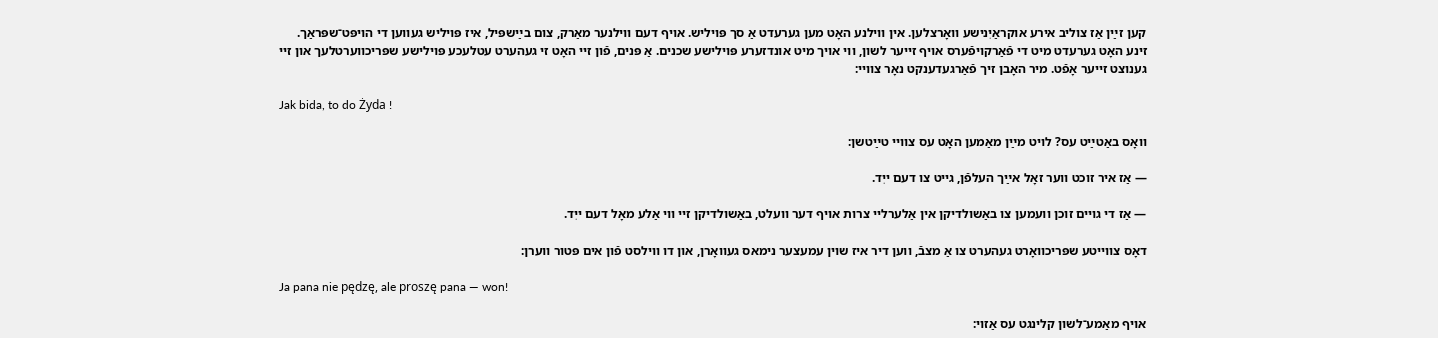קען זײַן אַז צוליב אירע אוקראַיִנישע וואָרצלען. אין ווילנע האָט מען גערעדט אַ סך פּויליש. אויף דעם ווילנער מאַרק, צום בײַשפּיל, איז פּויליש געווען די הויפּט־שפּראַך. זינע האָט גערעדט מיט די פֿאַרקויפֿערס אויף זייער לשון, ווי אויך מיט אונדזערע פּוילישע שכנים. אַ פּנים, פֿון זיי האָט זי געהערט עטלעכע פּוילישע שפּריכווערטלעך און זיי גענוצט זייער אָפֿט. מיר האָבן זיך פֿאַרגעדענקט נאָר צוויי:

Jak bida, to do Żyda !

וואָס באַטײַט עס? לויט מײַן מאַמען האָט עס צוויי טײַטשן:

— אַז איר זוכט ווער זאָל אײַך העלפֿן, גייט צו דעם ייִד.

— אַז די גויים זוכן וועמען צו באַשולדיקן אין אַלערליי צרות אויף דער וועלט, באַשולדיקן זיי ווי אַלע מאָל דעם ייִד.

דאָס צווייטע שפּריכוואָרט געהערט צו אַ מצבֿ, ווען דיר איז שוין עמעצער נימאס געוואָרן, און דו ווילסט פֿון אים פּטור ווערן:

Ja pana nie pędzę, ale proszę pana — won!

אויף מאַמע־לשון קלינגט עס אַזוי: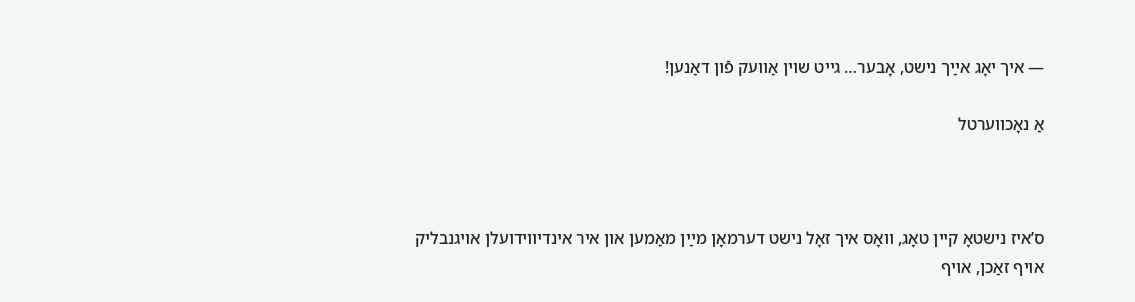— איך יאָג אײַך נישט, אָבער… גייט שוין אַוועק פֿון דאַנען!

אַ נאָכווערטל



ס’איז נישטאָ קיין טאָג, וואָס איך זאָל נישט דערמאָן מײַן מאַמען און איר אינדיווידועלן אויגנבליק אויף זאַכן, אויף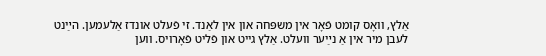אַלץ, וואָס קומט פֿאָר אין משפּחה און אין לאַנד. זי פֿעלט אונדז אַלעמען. הײַנט לעבן מיר אין אַ נײַער וועלט. אַלץ גייט און פֿליט פֿאָרויס. ווען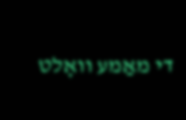די מאַמע וואָלט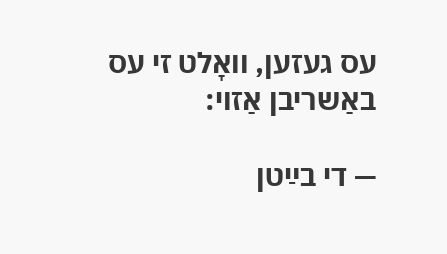עס געזען, וואָלט זי עס באַשריבן אַזוי:

— די בײַטן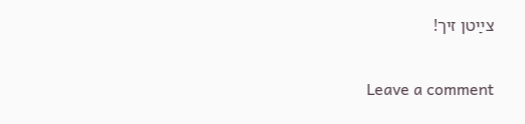צײַטן זיך!

Leave a comment